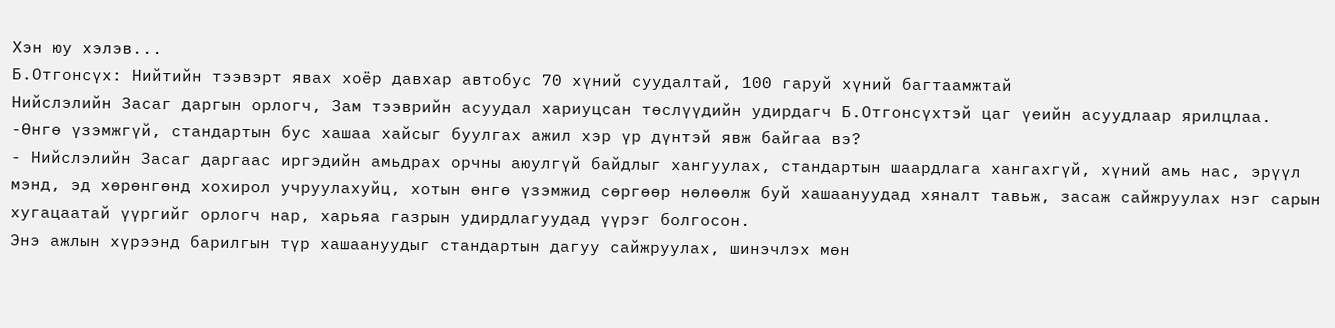Хэн юу хэлэв...
Б.Отгонсүх: Нийтийн тээвэрт явах хоёр давхар автобус 70 хүний суудалтай, 100 гаруй хүний багтаамжтай
Нийслэлийн Засаг даргын орлогч, Зам тээврийн асуудал хариуцсан төслүүдийн удирдагч Б.Отгонсүхтэй цаг үеийн асуудлаар ярилцлаа.
-Өнгө үзэмжгүй, стандартын бус хашаа хайсыг буулгах ажил хэр үр дүнтэй явж байгаа вэ?
- Нийслэлийн Засаг даргаас иргэдийн амьдрах орчны аюулгүй байдлыг хангуулах, стандартын шаардлага хангахгүй, хүний амь нас, эрүүл мэнд, эд хөрөнгөнд хохирол учруулахуйц, хотын өнгө үзэмжид сөргөөр нөлөөлж буй хашаануудад хяналт тавьж, засаж сайжруулах нэг сарын хугацаатай үүргийг орлогч нар, харьяа газрын удирдлагуудад үүрэг болгосон.
Энэ ажлын хүрээнд барилгын түр хашаануудыг стандартын дагуу сайжруулах, шинэчлэх мөн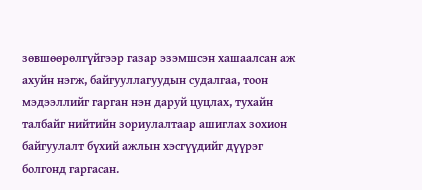зөвшөөрөлгүйгээр газар эзэмшсэн хашаалсан аж ахуйн нэгж, байгууллагуудын судалгаа, тоон мэдээллийг гарган нэн даруй цуцлах, тухайн талбайг нийтийн зориулалтаар ашиглах зохион байгуулалт бүхий ажлын хэсгүүдийг дүүрэг болгонд гаргасан.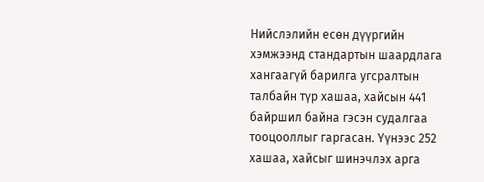Нийслэлийн есөн дүүргийн хэмжээнд стандартын шаардлага хангаагүй барилга угсралтын талбайн түр хашаа, хайсын 441 байршил байна гэсэн судалгаа тооцооллыг гаргасан. Үүнээс 252 хашаа, хайсыг шинэчлэх арга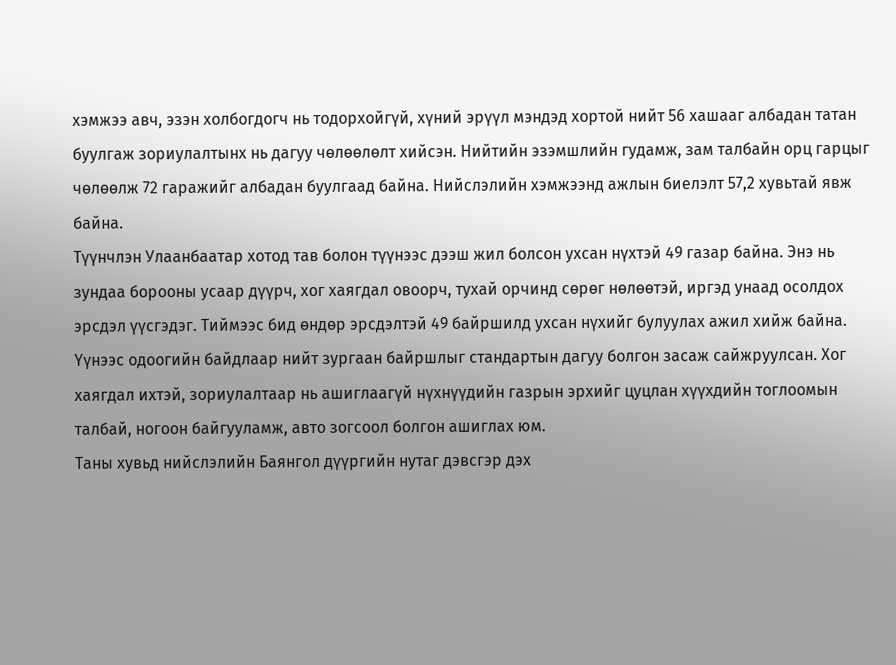хэмжээ авч, эзэн холбогдогч нь тодорхойгүй, хүний эрүүл мэндэд хортой нийт 56 хашааг албадан татан буулгаж зориулалтынх нь дагуу чөлөөлөлт хийсэн. Нийтийн эзэмшлийн гудамж, зам талбайн орц гарцыг чөлөөлж 72 гаражийг албадан буулгаад байна. Нийслэлийн хэмжээнд ажлын биелэлт 57,2 хувьтай явж байна.
Түүнчлэн Улаанбаатар хотод тав болон түүнээс дээш жил болсон ухсан нүхтэй 49 газар байна. Энэ нь зундаа борооны усаар дүүрч, хог хаягдал овоорч, тухай орчинд сөрөг нөлөөтэй, иргэд унаад осолдох эрсдэл үүсгэдэг. Тиймээс бид өндөр эрсдэлтэй 49 байршилд ухсан нүхийг булуулах ажил хийж байна. Үүнээс одоогийн байдлаар нийт зургаан байршлыг стандартын дагуу болгон засаж сайжруулсан. Хог хаягдал ихтэй, зориулалтаар нь ашиглаагүй нүхнүүдийн газрын эрхийг цуцлан хүүхдийн тоглоомын талбай, ногоон байгууламж, авто зогсоол болгон ашиглах юм.
Таны хувьд нийслэлийн Баянгол дүүргийн нутаг дэвсгэр дэх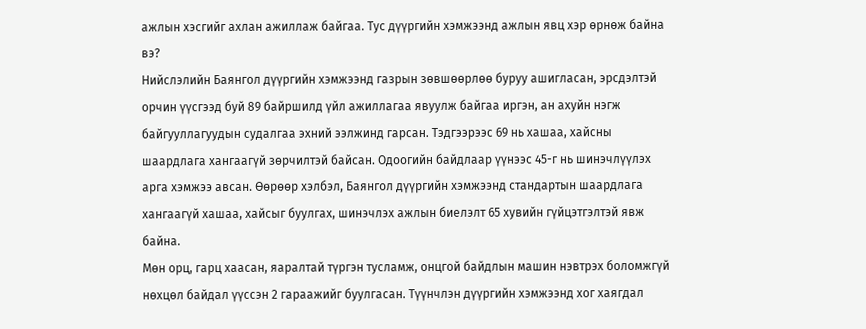ажлын хэсгийг ахлан ажиллаж байгаа. Тус дүүргийн хэмжээнд ажлын явц хэр өрнөж байна вэ?
Нийслэлийн Баянгол дүүргийн хэмжээнд газрын зөвшөөрлөө буруу ашигласан, эрсдэлтэй орчин үүсгээд буй 89 байршилд үйл ажиллагаа явуулж байгаа иргэн, ан ахуйн нэгж байгууллагуудын судалгаа эхний ээлжинд гарсан. Тэдгээрээс 69 нь хашаа, хайсны шаардлага хангаагүй зөрчилтэй байсан. Одоогийн байдлаар үүнээс 45-г нь шинэчлүүлэх арга хэмжээ авсан. Өөрөөр хэлбэл, Баянгол дүүргийн хэмжээнд стандартын шаардлага хангаагүй хашаа, хайсыг буулгах, шинэчлэх ажлын биелэлт 65 хувийн гүйцэтгэлтэй явж байна.
Мөн орц, гарц хаасан, яаралтай түргэн тусламж, онцгой байдлын машин нэвтрэх боломжгүй нөхцөл байдал үүссэн 2 гараажийг буулгасан. Түүнчлэн дүүргийн хэмжээнд хог хаягдал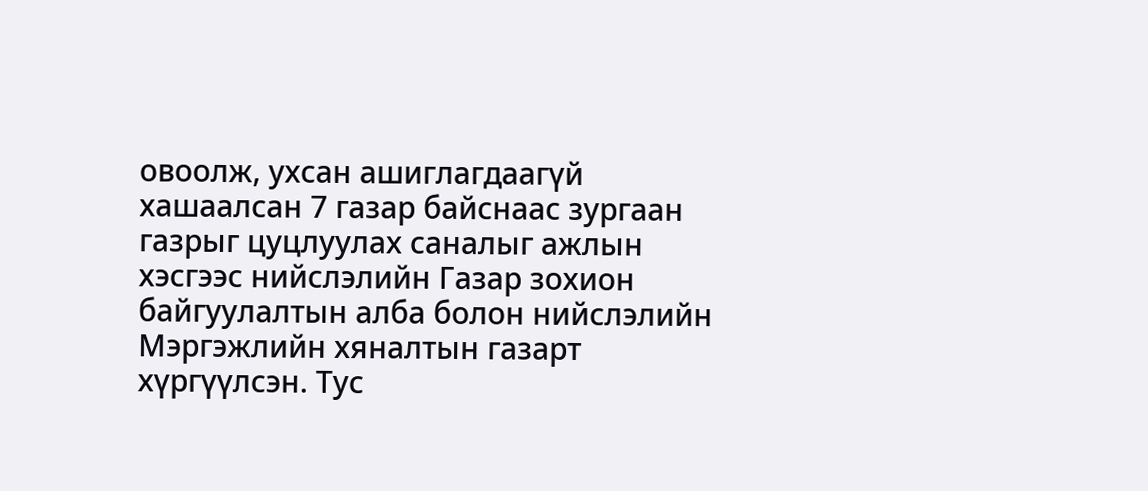овоолж, ухсан ашиглагдаагүй хашаалсан 7 газар байснаас зургаан газрыг цуцлуулах саналыг ажлын хэсгээс нийслэлийн Газар зохион байгуулалтын алба болон нийслэлийн Мэргэжлийн хяналтын газарт хүргүүлсэн. Тус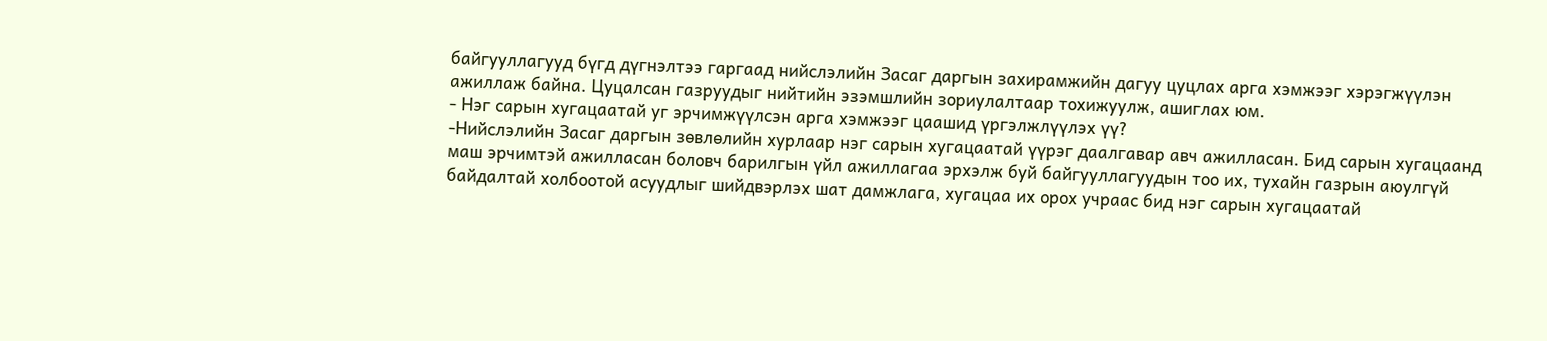байгууллагууд бүгд дүгнэлтээ гаргаад нийслэлийн Засаг даргын захирамжийн дагуу цуцлах арга хэмжээг хэрэгжүүлэн ажиллаж байна. Цуцалсан газруудыг нийтийн эзэмшлийн зориулалтаар тохижуулж, ашиглах юм.
- Нэг сарын хугацаатай уг эрчимжүүлсэн арга хэмжээг цаашид үргэлжлүүлэх үү?
-Нийслэлийн Засаг даргын зөвлөлийн хурлаар нэг сарын хугацаатай үүрэг даалгавар авч ажилласан. Бид сарын хугацаанд маш эрчимтэй ажилласан боловч барилгын үйл ажиллагаа эрхэлж буй байгууллагуудын тоо их, тухайн газрын аюулгүй байдалтай холбоотой асуудлыг шийдвэрлэх шат дамжлага, хугацаа их орох учраас бид нэг сарын хугацаатай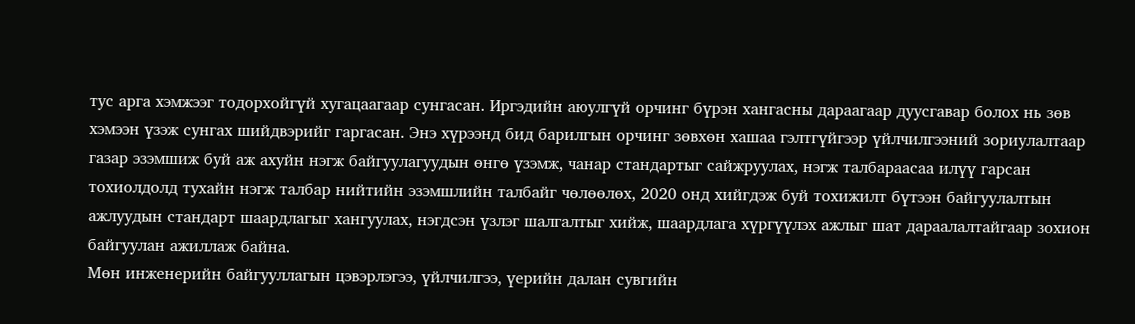тус арга хэмжээг тодорхойгүй хугацаагаар сунгасан. Иргэдийн аюулгүй орчинг бүрэн хангасны дараагаар дуусгавар болох нь зөв хэмээн үзэж сунгах шийдвэрийг гаргасан. Энэ хүрээнд бид барилгын орчинг зөвхөн хашаа гэлтгүйгээр үйлчилгээний зориулалтаар газар эзэмшиж буй аж ахуйн нэгж байгуулагуудын өнгө үзэмж, чанар стандартыг сайжруулах, нэгж талбараасаа илүү гарсан тохиолдолд тухайн нэгж талбар нийтийн эзэмшлийн талбайг чөлөөлөх, 2020 онд хийгдэж буй тохижилт бүтээн байгуулалтын ажлуудын стандарт шаардлагыг хангуулах, нэгдсэн үзлэг шалгалтыг хийж, шаардлага хүргүүлэх ажлыг шат дараалалтайгаар зохион байгуулан ажиллаж байна.
Мөн инженерийн байгууллагын цэвэрлэгээ, үйлчилгээ, үерийн далан сувгийн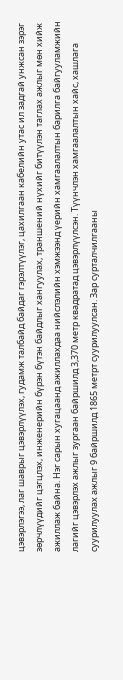цэвэрлэгээ, лаг шаврыг цэвэрлүүлэх, гудамж талбайд байдаг гэрэлтүүлэг, цахилгаан кабелийн утас ил задгай унжсан зэрэг зөрчлүүдийг цэгцлэх, инженерийн бүрэн бүтэн байдлыг хангуулах, траншений нүхийг битүүлэн таглах ажлыг мөн хийж ажиллаж байна. Нэг сарын хугацаанд ажиллахдаа нийслэлийн хэмжээнд үерийн хамгаалалтын барилга байгууламжийн лагийг цэвэрлэх ажлыг зургаан байршилд 3,370 метр квадратад цэвэрлүүлсэн. Түүнчлэн хамгаалалтын хайс, хашлага суурилуулах ажлыг 9 байршилд 1865 метрт суурилуулсан. Зар сурталчилгааны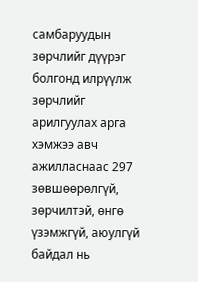самбаруудын зөрчлийг дүүрэг болгонд илрүүлж зөрчлийг арилгуулах арга хэмжээ авч ажилласнаас 297 зөвшөөрөлгүй, зөрчилтэй, өнгө үзэмжгүй, аюулгүй байдал нь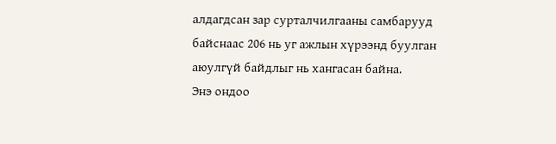алдагдсан зар сурталчилгааны самбарууд байснаас 206 нь уг ажлын хүрээнд буулган аюулгүй байдлыг нь хангасан байна.
Энэ ондоо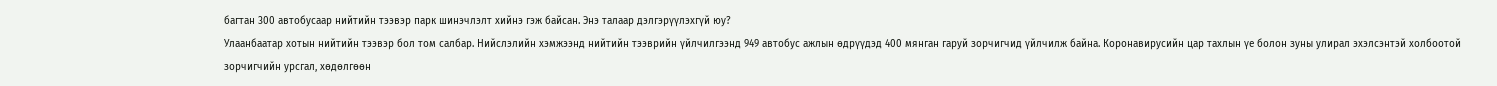багтан 300 автобусаар нийтийн тээвэр парк шинэчлэлт хийнэ гэж байсан. Энэ талаар дэлгэрүүлэхгүй юу?
Улаанбаатар хотын нийтийн тээвэр бол том салбар. Нийслэлийн хэмжээнд нийтийн тээврийн үйлчилгээнд 949 автобус ажлын өдрүүдэд 400 мянган гаруй зорчигчид үйлчилж байна. Коронавирусийн цар тахлын үе болон зуны улирал эхэлсэнтэй холбоотой зорчигчийн урсгал, хөдөлгөөн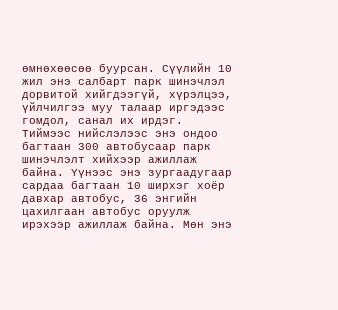өмнөхөөсөө буурсан. Сүүлийн 10 жил энэ салбарт парк шинэчлэл дорвитой хийгдээгүй, хүрэлцээ, үйлчилгээ муу талаар иргэдээс гомдол, санал их ирдэг. Тиймээс нийслэлээс энэ ондоо багтаан 300 автобусаар парк шинэчлэлт хийхээр ажиллаж байна. Үүнээс энэ зургаадугаар сардаа багтаан 10 ширхэг хоёр давхар автобус, 36 энгийн цахилгаан автобус оруулж ирэхээр ажиллаж байна. Мөн энэ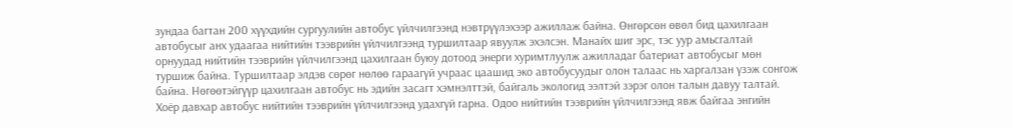зундаа багтан 200 хүүхдийн сургуулийн автобус үйлчилгээнд нэвтрүүлэхээр ажиллаж байна. Өнгөрсөн өвөл бид цахилгаан автобусыг анх удаагаа нийтийн тээврийн үйлчилгээнд туршилтаар явуулж эхэлсэн. Манайх шиг эрс, тэс уур амьсгалтай орнуудад нийтийн тээврийн үйлчилгээнд цахилгаан буюу дотоод энерги хуримтлуулж ажилладаг батериат автобусыг мөн туршиж байна. Туршилтаар элдэв сөрөг нөлөө гараагүй учраас цаашид эко автобусуудыг олон талаас нь харгалзан үзэж сонгож байна. Нөгөөтэйгүүр цахилгаан автобус нь эдийн засагт хэмнэлттэй, байгаль экологид ээлтэй зэрэг олон талын давуу талтай.
Хоёр давхар автобус нийтийн тээврийн үйлчилгээнд удахгүй гарна. Одоо нийтийн тээврийн үйлчилгээнд явж байгаа энгийн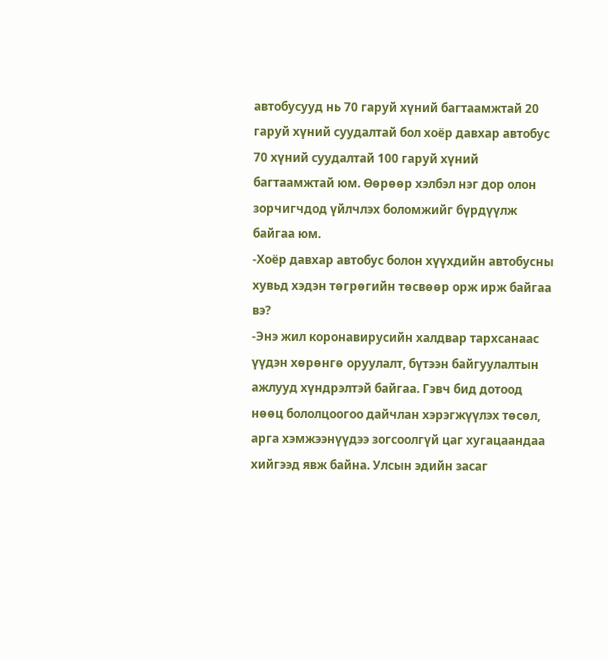автобусууд нь 70 гаруй хүний багтаамжтай 20 гаруй хүний суудалтай бол хоёр давхар автобус 70 хүний суудалтай 100 гаруй хүний багтаамжтай юм. Өөрөөр хэлбэл нэг дор олон зорчигчдод үйлчлэх боломжийг бүрдүүлж байгаа юм.
-Хоёр давхар автобус болон хүүхдийн автобусны хувьд хэдэн төгрөгийн төсвөөр орж ирж байгаа вэ?
-Энэ жил коронавирусийн халдвар тархсанаас үүдэн хөрөнгө оруулалт, бүтээн байгуулалтын ажлууд хүндрэлтэй байгаа. Гэвч бид дотоод нөөц бололцоогоо дайчлан хэрэгжүүлэх төсөл, арга хэмжээнүүдээ зогсоолгүй цаг хугацаандаа хийгээд явж байна. Улсын эдийн засаг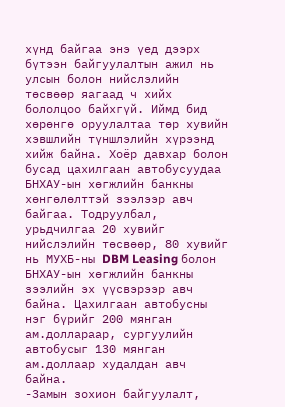хүнд байгаа энэ үед дээрх бүтээн байгуулалтын ажил нь улсын болон нийслэлийн төсвөөр яагаад ч хийх бололцоо байхгүй. Иймд бид хөрөнгө оруулалтаа төр хувийн хэвшлийн түншлэлийн хүрээнд хийж байна. Хоёр давхар болон бусад цахилгаан автобусуудаа БНХАУ-ын хөгжлийн банкны хөнгөлөлттэй зээлээр авч байгаа. Тодруулбал, урьдчилгаа 20 хувийг нийслэлийн төсвөөр, 80 хувийг нь МУХБ-ны DBM Leasing болон БНХАУ-ын хөгжлийн банкны зээлийн эх үүсвэрээр авч байна. Цахилгаан автобусны нэг бүрийг 200 мянган ам.доллараар, сургуулийн автобусыг 130 мянган ам.доллаар худалдан авч байна.
-Замын зохион байгуулалт,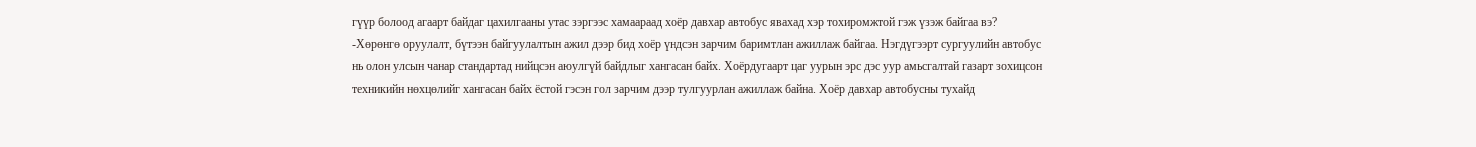гүүр болоод агаарт байдаг цахилгааны утас зэргээс хамаараад хоёр давхар автобус явахад хэр тохиромжтой гэж үзэж байгаа вэ?
-Хөрөнгө оруулалт, бүтээн байгуулалтын ажил дээр бид хоёр үндсэн зарчим баримтлан ажиллаж байгаа. Нэгдүгээрт сургуулийн автобус нь олон улсын чанар стандартад нийцсэн аюулгүй байдлыг хангасан байх. Хоёрдугаарт цаг уурын эрс дэс уур амьсгалтай газарт зохицсон техникийн нөхцөлийг хангасан байх ёстой гэсэн гол зарчим дээр тулгуурлан ажиллаж байна. Хоёр давхар автобусны тухайд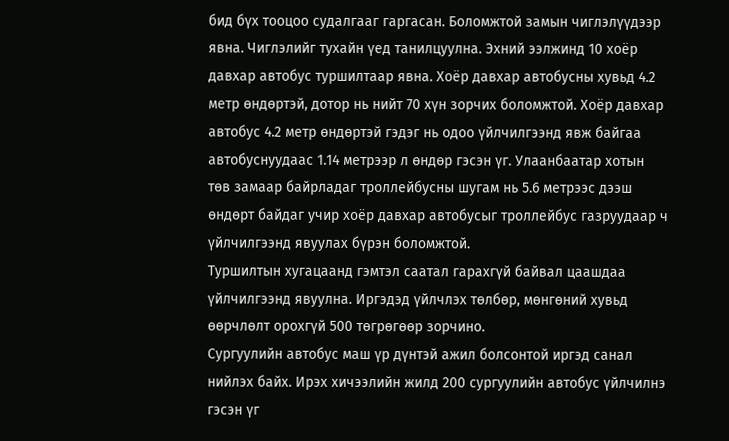бид бүх тооцоо судалгааг гаргасан. Боломжтой замын чиглэлүүдээр явна. Чиглэлийг тухайн үед танилцуулна. Эхний ээлжинд 10 хоёр давхар автобус туршилтаар явна. Хоёр давхар автобусны хувьд 4.2 метр өндөртэй, дотор нь нийт 70 хүн зорчих боломжтой. Хоёр давхар автобус 4.2 метр өндөртэй гэдэг нь одоо үйлчилгээнд явж байгаа автобуснуудаас 1.14 метрээр л өндөр гэсэн үг. Улаанбаатар хотын төв замаар байрладаг троллейбусны шугам нь 5.6 метрээс дээш өндөрт байдаг учир хоёр давхар автобусыг троллейбус газруудаар ч үйлчилгээнд явуулах бүрэн боломжтой.
Туршилтын хугацаанд гэмтэл саатал гарахгүй байвал цаашдаа үйлчилгээнд явуулна. Иргэдэд үйлчлэх төлбөр, мөнгөний хувьд өөрчлөлт орохгүй 500 төгрөгөөр зорчино.
Сургуулийн автобус маш үр дүнтэй ажил болсонтой иргэд санал нийлэх байх. Ирэх хичээлийн жилд 200 сургуулийн автобус үйлчилнэ гэсэн үг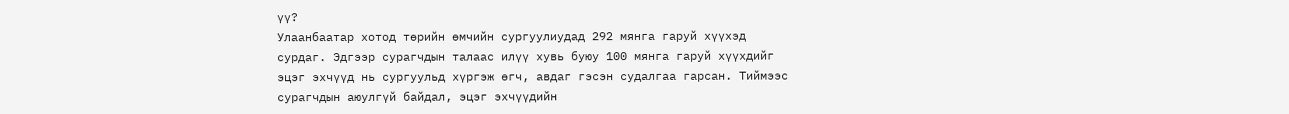үү?
Улаанбаатар хотод төрийн өмчийн сургуулиудад 292 мянга гаруй хүүхэд сурдаг. Эдгээр сурагчдын талаас илүү хувь буюу 100 мянга гаруй хүүхдийг эцэг эхчүүд нь сургуульд хүргэж өгч, авдаг гэсэн судалгаа гарсан. Тиймээс сурагчдын аюулгүй байдал, эцэг эхчүүдийн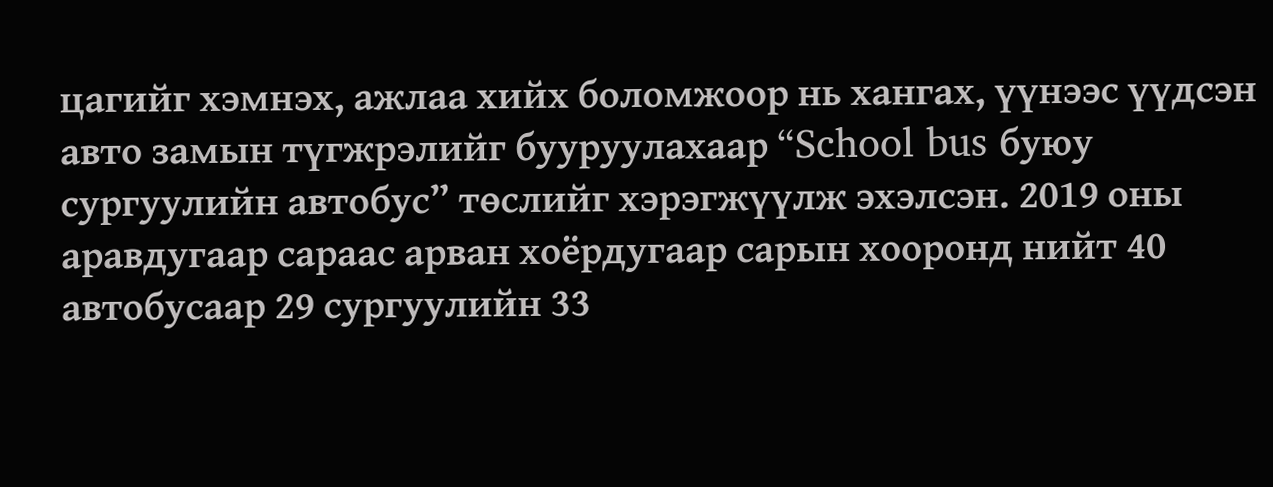цагийг хэмнэх, ажлаа хийх боломжоор нь хангах, үүнээс үүдсэн авто замын түгжрэлийг бууруулахаар “School bus буюу сургуулийн автобус” төслийг хэрэгжүүлж эхэлсэн. 2019 оны аравдугаар сараас арван хоёрдугаар сарын хооронд нийт 40 автобусаар 29 сургуулийн 33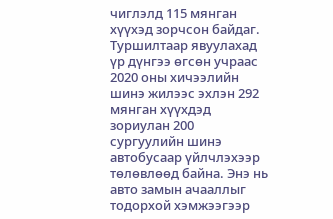чиглэлд 115 мянган хүүхэд зорчсон байдаг. Туршилтаар явуулахад үр дүнгээ өгсөн учраас 2020 оны хичээлийн шинэ жилээс эхлэн 292 мянган хүүхдэд зориулан 200 сургуулийн шинэ автобусаар үйлчлэхээр төлөвлөөд байна. Энэ нь авто замын ачааллыг тодорхой хэмжээгээр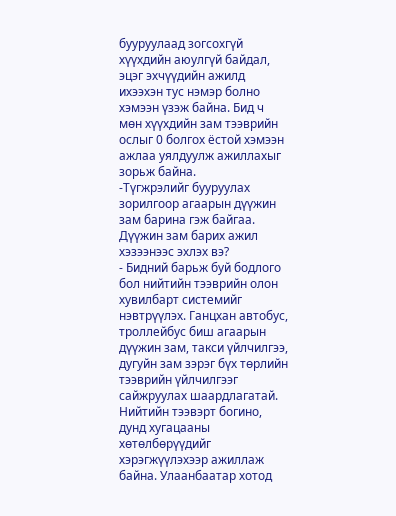бууруулаад зогсохгүй хүүхдийн аюулгүй байдал, эцэг эхчүүдийн ажилд ихээхэн тус нэмэр болно хэмээн үзэж байна. Бид ч мөн хүүхдийн зам тээврийн ослыг 0 болгох ёстой хэмээн ажлаа уялдуулж ажиллахыг зорьж байна.
-Түгжрэлийг бууруулах зорилгоор агаарын дүүжин зам барина гэж байгаа. Дүүжин зам барих ажил хэзээнээс эхлэх вэ?
- Бидний барьж буй бодлого бол нийтийн тээврийн олон хувилбарт системийг нэвтрүүлэх. Ганцхан автобус, троллейбус биш агаарын дүүжин зам, такси үйлчилгээ, дугуйн зам зэрэг бүх төрлийн тээврийн үйлчилгээг сайжруулах шаардлагатай. Нийтийн тээвэрт богино, дунд хугацааны хөтөлбөрүүдийг хэрэгжүүлэхээр ажиллаж байна. Улаанбаатар хотод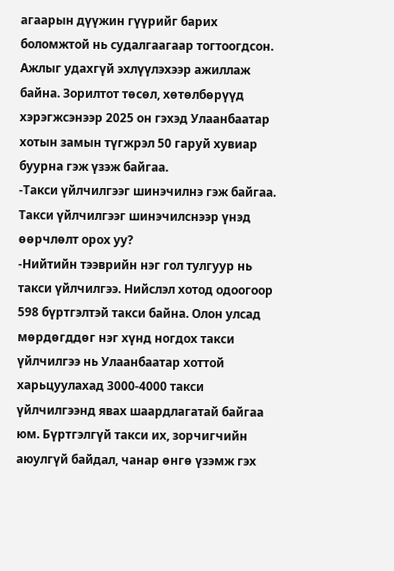агаарын дүүжин гүүрийг барих боломжтой нь судалгаагаар тогтоогдсон. Ажлыг удахгүй эхлүүлэхээр ажиллаж байна. Зорилтот төсөл, хөтөлбөрүүд хэрэгжсэнээр 2025 он гэхэд Улаанбаатар хотын замын түгжрэл 50 гаруй хувиар буурна гэж үзэж байгаа.
-Такси үйлчилгээг шинэчилнэ гэж байгаа. Такси үйлчилгээг шинэчилснээр үнэд өөрчлөлт орох уу?
-Нийтийн тээврийн нэг гол тулгуур нь такси үйлчилгээ. Нийслэл хотод одоогоор 598 бүртгэлтэй такси байна. Олон улсад мөрдөгддөг нэг хүнд ногдох такси үйлчилгээ нь Улаанбаатар хоттой харьцуулахад 3000-4000 такси үйлчилгээнд явах шаардлагатай байгаа юм. Бүртгэлгүй такси их, зорчигчийн аюулгүй байдал, чанар өнгө үзэмж гэх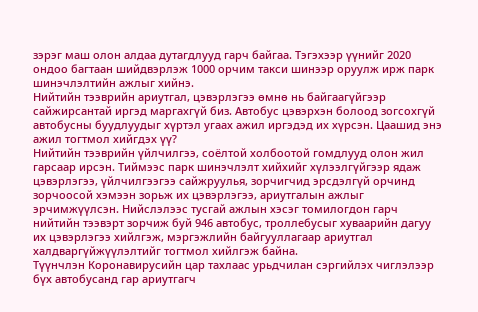зэрэг маш олон алдаа дутагдлууд гарч байгаа. Тэгэхээр үүнийг 2020 ондоо багтаан шийдвэрлэж 1000 орчим такси шинээр оруулж ирж парк шинэчлэлтийн ажлыг хийнэ.
Нийтийн тээврийн ариутгал, цэвэрлэгээ өмнө нь байгаагүйгээр сайжирсантай иргэд маргахгүй биз. Автобус цэвэрхэн болоод зогсохгүй автобусны буудлуудыг хүртэл угаах ажил иргэдэд их хүрсэн. Цаашид энэ ажил тогтмол хийгдэх үү?
Нийтийн тээврийн үйлчилгээ, соёлтой холбоотой гомдлууд олон жил гарсаар ирсэн. Тиймээс парк шинэчлэлт хийхийг хүлээлгүйгээр ядаж цэвэрлэгээ, үйлчилгээгээ сайжруулья, зорчигчид эрсдэлгүй орчинд зорчоосой хэмээн зорьж их цэвэрлэгээ, ариутгалын ажлыг эрчимжүүлсэн. Нийслэлээс тусгай ажлын хэсэг томилогдон гарч нийтийн тээвэрт зорчиж буй 946 автобус, троллебусыг хуваарийн дагуу их цэвэрлэгээ хийлгэж, мэргэжлийн байгууллагаар ариутгал халдваргүйжүүлэлтийг тогтмол хийлгэж байна.
Түүнчлэн Коронавирусийн цар тахлаас урьдчилан сэргийлэх чиглэлээр бүх автобусанд гар ариутгагч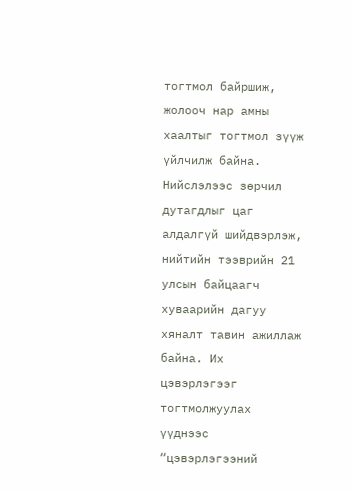тогтмол байршиж, жолооч нар амны хаалтыг тогтмол зүүж үйлчилж байна. Нийслэлээс зөрчил дутагдлыг цаг алдалгүй шийдвэрлэж, нийтийн тээврийн 21 улсын байцаагч хуваарийн дагуу хяналт тавин ажиллаж байна. Их цэвэрлэгээг тогтмолжуулах үүднээс “цэвэрлэгээний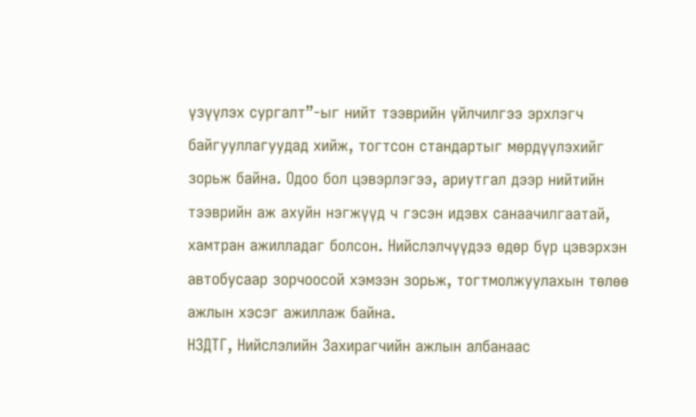үзүүлэх сургалт”-ыг нийт тээврийн үйлчилгээ эрхлэгч байгууллагуудад хийж, тогтсон стандартыг мөрдүүлэхийг зорьж байна. Одоо бол цэвэрлэгээ, ариутгал дээр нийтийн тээврийн аж ахуйн нэгжүүд ч гэсэн идэвх санаачилгаатай, хамтран ажилладаг болсон. Нийслэлчүүдээ өдөр бүр цэвэрхэн автобусаар зорчоосой хэмээн зорьж, тогтмолжуулахын төлөө ажлын хэсэг ажиллаж байна.
НЗДТГ, Нийслэлийн Захирагчийн ажлын албанаас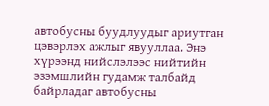автобусны буудлуудыг ариутган цэвэрлэх ажлыг явууллаа. Энэ хүрээнд нийслэлээс нийтийн эзэмшлийн гудамж талбайд байрладаг автобусны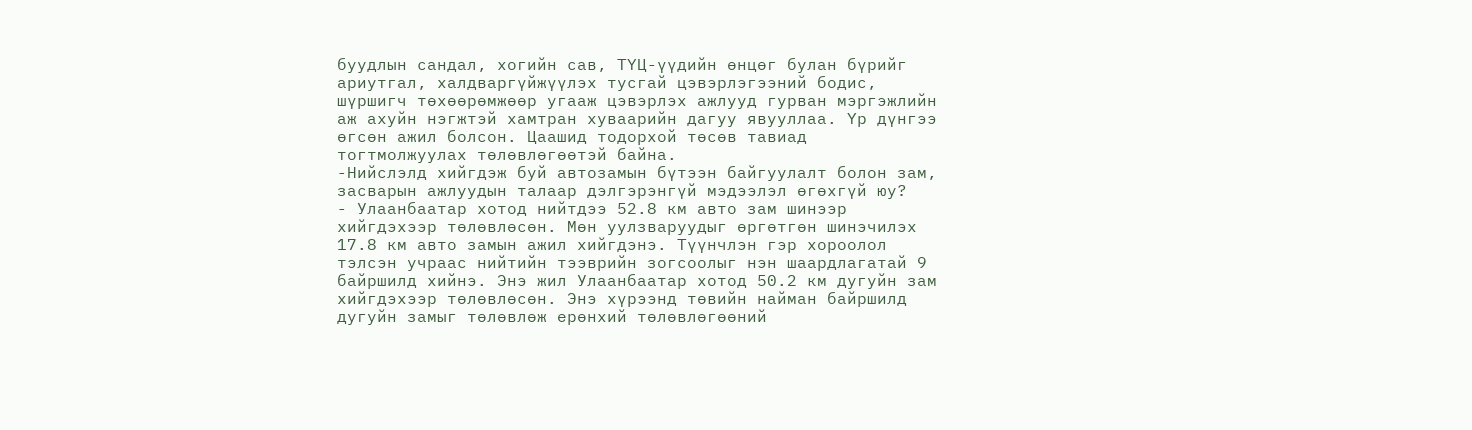буудлын сандал, хогийн сав, ТҮЦ-үүдийн өнцөг булан бүрийг ариутгал, халдваргүйжүүлэх тусгай цэвэрлэгээний бодис, шүршигч төхөөрөмжөөр угааж цэвэрлэх ажлууд гурван мэргэжлийн аж ахуйн нэгжтэй хамтран хуваарийн дагуу явууллаа. Үр дүнгээ өгсөн ажил болсон. Цаашид тодорхой төсөв тавиад тогтмолжуулах төлөвлөгөөтэй байна.
-Нийслэлд хийгдэж буй автозамын бүтээн байгуулалт болон зам, засварын ажлуудын талаар дэлгэрэнгүй мэдээлэл өгөхгүй юу?
- Улаанбаатар хотод нийтдээ 52.8 км авто зам шинээр хийгдэхээр төлөвлөсөн. Мөн уулзваруудыг өргөтгөн шинэчилэх 17.8 км авто замын ажил хийгдэнэ. Түүнчлэн гэр хороолол тэлсэн учраас нийтийн тээврийн зогсоолыг нэн шаардлагатай 9 байршилд хийнэ. Энэ жил Улаанбаатар хотод 50.2 км дугуйн зам хийгдэхээр төлөвлөсөн. Энэ хүрээнд төвийн найман байршилд дугуйн замыг төлөвлөж ерөнхий төлөвлөгөөний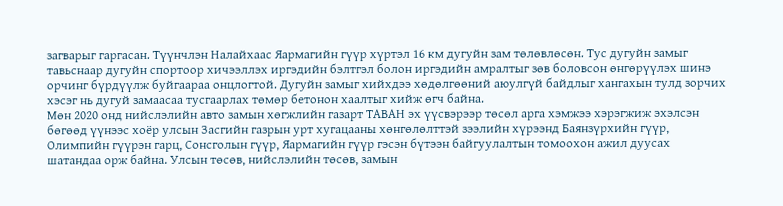загварыг гаргасан. Түүнчлэн Налайхаас Яармагийн гүүр хүртэл 16 км дугуйн зам төлөвлөсөн. Тус дугуйн замыг тавьснаар дугуйн спортоор хичээллэх иргэдийн бэлтгэл болон иргэдийн амралтыг зөв боловсон өнгөрүүлэх шинэ орчинг бүрдүүлж буйгаараа онцлогтой. Дугуйн замыг хийхдээ хөдөлгөөний аюулгүй байдлыг хангахын тулд зорчих хэсэг нь дугуй замаасаа тусгаарлах төмөр бетонон хаалтыг хийж өгч байна.
Мөн 2020 онд нийслэлийн авто замын хөгжлийн газарт ТАВАН эх үүсвэрээр төсөл арга хэмжээ хэрэгжиж эхэлсэн бөгөөд үүнээс хоёр улсын Засгийн газрын урт хугацааны хөнгөлөлттэй зээлийн хүрээнд Баянзүрхийн гүүр, Олимпийн гүүрэн гарц, Сонсголын гүүр, Яармагийн гүүр гэсэн бүтээн байгуулалтын томоохон ажил дуусах шатандаа орж байна. Улсын төсөв, нийслэлийн төсөв, замын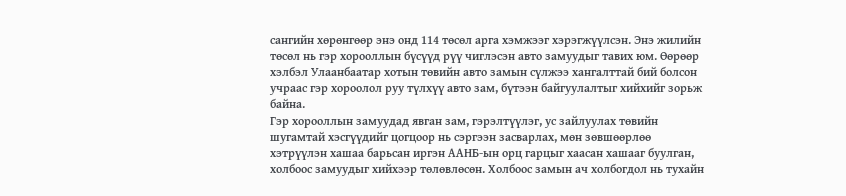сангийн хөрөнгөөр энэ онд 114 төсөл арга хэмжээг хэрэгжүүлсэн. Энэ жилийн төсөл нь гэр хорооллын бүсүүд рүү чиглэсэн авто замуудыг тавих юм. Өөрөөр хэлбэл Улаанбаатар хотын төвийн авто замын сүлжээ хангалттай бий болсон учраас гэр хороолол руу түлхүү авто зам, бүтээн байгуулалтыг хийхийг зорьж байна.
Гэр хорооллын замуудад явган зам, гэрэлтүүлэг, ус зайлуулах төвийн шугамтай хэсгүүдийг цогцоор нь сэргээн засварлах, мөн зөвшөөрлөө хэтрүүлэн хашаа барьсан иргэн ААНБ-ын орц гарцыг хаасан хашааг буулган, холбоос замуудыг хийхээр төлөвлөсөн. Холбоос замын ач холбогдол нь тухайн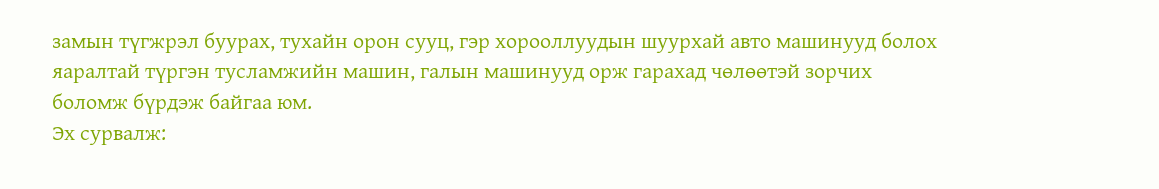замын түгжрэл буурах, тухайн орон сууц, гэр хорооллуудын шуурхай авто машинууд болох яаралтай түргэн тусламжийн машин, галын машинууд орж гарахад чөлөөтэй зорчих боломж бүрдэж байгаа юм.
Эх сурвалж: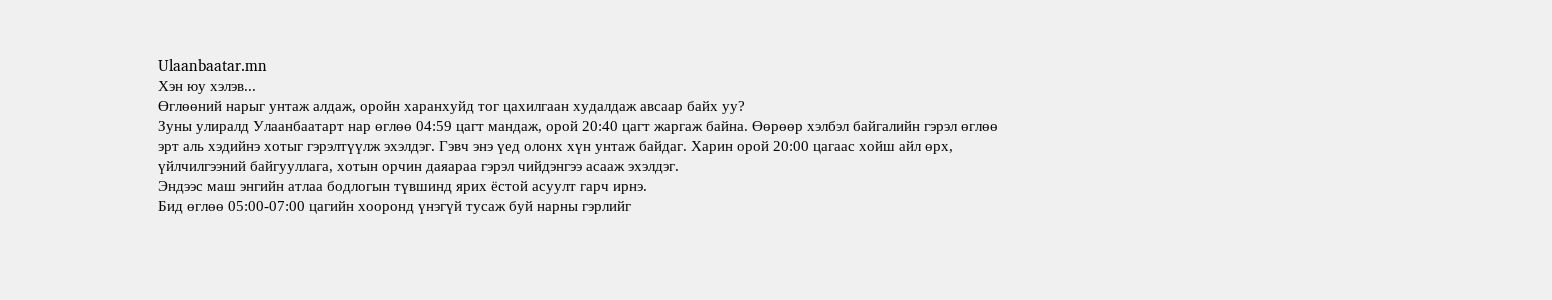Ulaanbaatar.mn
Хэн юу хэлэв...
Өглөөний нарыг унтаж алдаж, оройн харанхуйд тог цахилгаан худалдаж авсаар байх уу?
Зуны улиралд Улаанбаатарт нар өглөө 04:59 цагт мандаж, орой 20:40 цагт жаргаж байна. Өөрөөр хэлбэл байгалийн гэрэл өглөө эрт аль хэдийнэ хотыг гэрэлтүүлж эхэлдэг. Гэвч энэ үед олонх хүн унтаж байдаг. Харин орой 20:00 цагаас хойш айл өрх, үйлчилгээний байгууллага, хотын орчин даяараа гэрэл чийдэнгээ асааж эхэлдэг.
Эндээс маш энгийн атлаа бодлогын түвшинд ярих ёстой асуулт гарч ирнэ.
Бид өглөө 05:00-07:00 цагийн хооронд үнэгүй тусаж буй нарны гэрлийг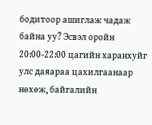бодитоор ашиглаж чадаж байна уу? Эсвэл оройн 20:00-22:00 цагийн харанхуйг улс даяараа цахилгаанаар нөхөж, байгалийн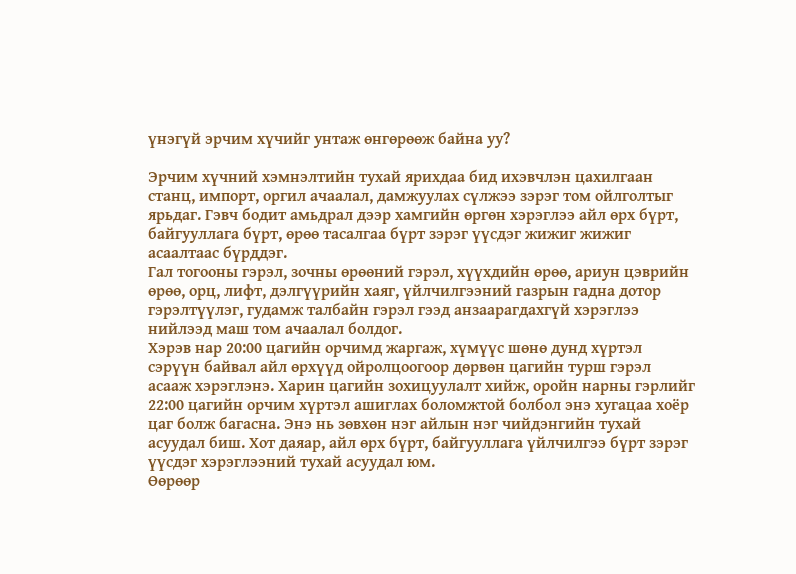үнэгүй эрчим хүчийг унтаж өнгөрөөж байна уу?

Эрчим хүчний хэмнэлтийн тухай ярихдаа бид ихэвчлэн цахилгаан станц, импорт, оргил ачаалал, дамжуулах сүлжээ зэрэг том ойлголтыг ярьдаг. Гэвч бодит амьдрал дээр хамгийн өргөн хэрэглээ айл өрх бүрт, байгууллага бүрт, өрөө тасалгаа бүрт зэрэг үүсдэг жижиг жижиг асаалтаас бүрддэг.
Гал тогооны гэрэл, зочны өрөөний гэрэл, хүүхдийн өрөө, ариун цэврийн өрөө, орц, лифт, дэлгүүрийн хаяг, үйлчилгээний газрын гадна дотор гэрэлтүүлэг, гудамж талбайн гэрэл гээд анзаарагдахгүй хэрэглээ нийлээд маш том ачаалал болдог.
Хэрэв нар 20:00 цагийн орчимд жаргаж, хүмүүс шөнө дунд хүртэл сэрүүн байвал айл өрхүүд ойролцоогоор дөрвөн цагийн турш гэрэл асааж хэрэглэнэ. Харин цагийн зохицуулалт хийж, оройн нарны гэрлийг 22:00 цагийн орчим хүртэл ашиглах боломжтой болбол энэ хугацаа хоёр цаг болж багасна. Энэ нь зөвхөн нэг айлын нэг чийдэнгийн тухай асуудал биш. Хот даяар, айл өрх бүрт, байгууллага үйлчилгээ бүрт зэрэг үүсдэг хэрэглээний тухай асуудал юм.
Өөрөөр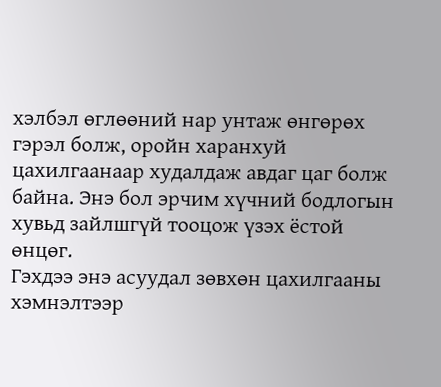хэлбэл өглөөний нар унтаж өнгөрөх гэрэл болж, оройн харанхуй цахилгаанаар худалдаж авдаг цаг болж байна. Энэ бол эрчим хүчний бодлогын хувьд зайлшгүй тооцож үзэх ёстой өнцөг.
Гэхдээ энэ асуудал зөвхөн цахилгааны хэмнэлтээр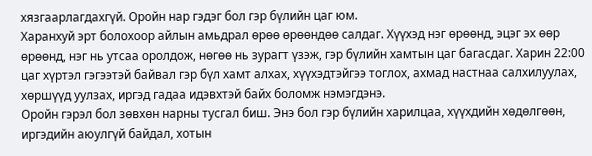хязгаарлагдахгүй. Оройн нар гэдэг бол гэр бүлийн цаг юм.
Харанхуй эрт болохоор айлын амьдрал өрөө өрөөндөө салдаг. Хүүхэд нэг өрөөнд, эцэг эх өөр өрөөнд, нэг нь утсаа оролдож, нөгөө нь зурагт үзэж, гэр бүлийн хамтын цаг багасдаг. Харин 22:00 цаг хүртэл гэгээтэй байвал гэр бүл хамт алхах, хүүхэдтэйгээ тоглох, ахмад настнаа салхилуулах, хөршүүд уулзах, иргэд гадаа идэвхтэй байх боломж нэмэгдэнэ.
Оройн гэрэл бол зөвхөн нарны тусгал биш. Энэ бол гэр бүлийн харилцаа, хүүхдийн хөдөлгөөн, иргэдийн аюулгүй байдал, хотын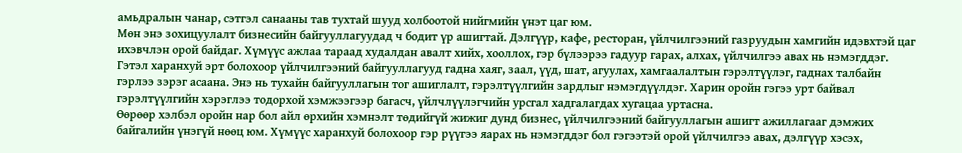амьдралын чанар, сэтгэл санааны тав тухтай шууд холбоотой нийгмийн үнэт цаг юм.
Мөн энэ зохицуулалт бизнесийн байгууллагуудад ч бодит үр ашигтай. Дэлгүүр, кафе, ресторан, үйлчилгээний газруудын хамгийн идэвхтэй цаг ихэвчлэн орой байдаг. Хүмүүс ажлаа тараад худалдан авалт хийх, хооллох, гэр бүлээрээ гадуур гарах, алхах, үйлчилгээ авах нь нэмэгддэг.
Гэтэл харанхуй эрт болохоор үйлчилгээний байгууллагууд гадна хаяг, заал, үүд, шат, агуулах, хамгаалалтын гэрэлтүүлэг, гаднах талбайн гэрлээ зэрэг асаана. Энэ нь тухайн байгууллагын тог ашиглалт, гэрэлтүүлгийн зардлыг нэмэгдүүлдэг. Харин оройн гэгээ урт байвал гэрэлтүүлгийн хэрэглээ тодорхой хэмжээгээр багасч, үйлчлүүлэгчийн урсгал хадгалагдах хугацаа уртасна.
Өөрөөр хэлбэл оройн нар бол айл өрхийн хэмнэлт төдийгүй жижиг дунд бизнес, үйлчилгээний байгууллагын ашигт ажиллагааг дэмжих байгалийн үнэгүй нөөц юм. Хүмүүс харанхуй болохоор гэр рүүгээ яарах нь нэмэгддэг бол гэгээтэй орой үйлчилгээ авах, дэлгүүр хэсэх,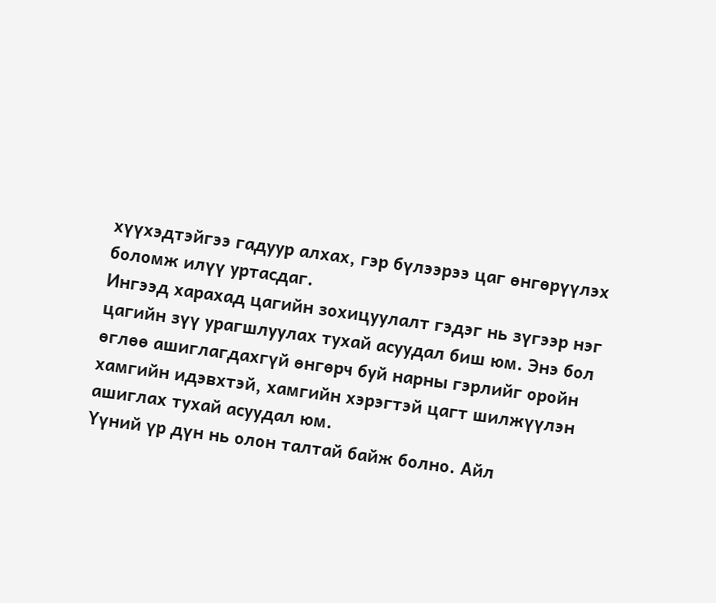хүүхэдтэйгээ гадуур алхах, гэр бүлээрээ цаг өнгөрүүлэх боломж илүү уртасдаг.
Ингээд харахад цагийн зохицуулалт гэдэг нь зүгээр нэг цагийн зүү урагшлуулах тухай асуудал биш юм. Энэ бол өглөө ашиглагдахгүй өнгөрч буй нарны гэрлийг оройн хамгийн идэвхтэй, хамгийн хэрэгтэй цагт шилжүүлэн ашиглах тухай асуудал юм.
Үүний үр дүн нь олон талтай байж болно. Айл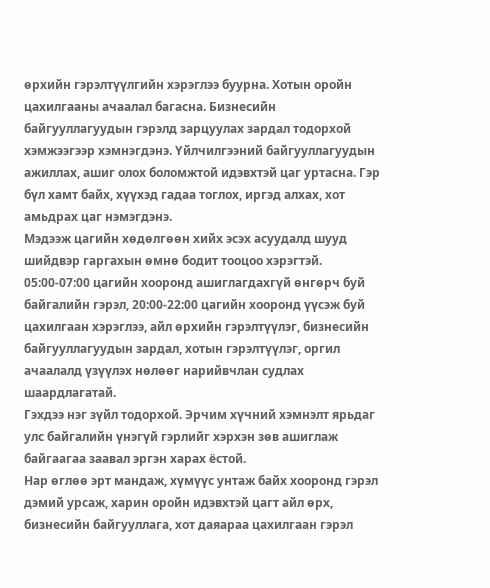өрхийн гэрэлтүүлгийн хэрэглээ буурна. Хотын оройн цахилгааны ачаалал багасна. Бизнесийн байгууллагуудын гэрэлд зарцуулах зардал тодорхой хэмжээгээр хэмнэгдэнэ. Үйлчилгээний байгууллагуудын ажиллах, ашиг олох боломжтой идэвхтэй цаг уртасна. Гэр бүл хамт байх, хүүхэд гадаа тоглох, иргэд алхах, хот амьдрах цаг нэмэгдэнэ.
Мэдээж цагийн хөдөлгөөн хийх эсэх асуудалд шууд шийдвэр гаргахын өмнө бодит тооцоо хэрэгтэй. 05:00-07:00 цагийн хооронд ашиглагдахгүй өнгөрч буй байгалийн гэрэл, 20:00-22:00 цагийн хооронд үүсэж буй цахилгаан хэрэглээ, айл өрхийн гэрэлтүүлэг, бизнесийн байгууллагуудын зардал, хотын гэрэлтүүлэг, оргил ачаалалд үзүүлэх нөлөөг нарийвчлан судлах шаардлагатай.
Гэхдээ нэг зүйл тодорхой. Эрчим хүчний хэмнэлт ярьдаг улс байгалийн үнэгүй гэрлийг хэрхэн зөв ашиглаж байгаагаа заавал эргэн харах ёстой.
Нар өглөө эрт мандаж, хүмүүс унтаж байх хооронд гэрэл дэмий урсаж, харин оройн идэвхтэй цагт айл өрх, бизнесийн байгууллага, хот даяараа цахилгаан гэрэл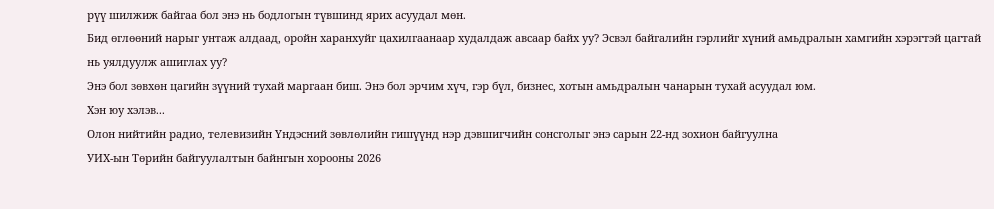рүү шилжиж байгаа бол энэ нь бодлогын түвшинд ярих асуудал мөн.
Бид өглөөний нарыг унтаж алдаад, оройн харанхуйг цахилгаанаар худалдаж авсаар байх уу? Эсвэл байгалийн гэрлийг хүний амьдралын хамгийн хэрэгтэй цагтай нь уялдуулж ашиглах уу?
Энэ бол зөвхөн цагийн зүүний тухай маргаан биш. Энэ бол эрчим хүч, гэр бүл, бизнес, хотын амьдралын чанарын тухай асуудал юм.
Хэн юу хэлэв...
Олон нийтийн радио, телевизийн Үндэсний зөвлөлийн гишүүнд нэр дэвшигчийн сонсголыг энэ сарын 22-нд зохион байгуулна
УИХ-ын Төрийн байгуулалтын байнгын хорооны 2026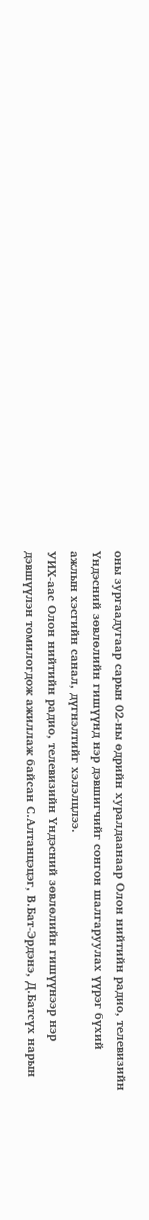оны зургаадугаар сарын 02-ны өдрийн хуралдаанаар Олон нийтийн радио, телевизийн Үндэсний зөвлөлийн гишүүнд нэр дэвшигчийг сонгон шалгаруулах үүрэг бүхий ажлын хэсгийн санал, дүгнэлтийг хэлэлцлээ.
УИХ-аас Олон нийтийн радио, телевизийн Үндэсний зөвлөлийн гишүүнээр нэр дэвшүүлэн томилогдож ажиллаж байсан С.Алтанцэцэг, В.Бат-Эрдэнэ, Д.Батсүх нарын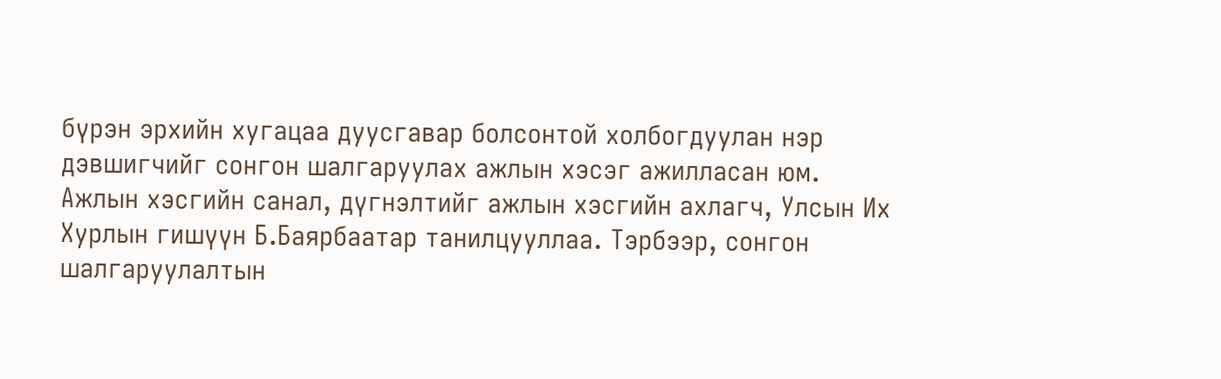бүрэн эрхийн хугацаа дуусгавар болсонтой холбогдуулан нэр дэвшигчийг сонгон шалгаруулах ажлын хэсэг ажилласан юм.
Ажлын хэсгийн санал, дүгнэлтийг ажлын хэсгийн ахлагч, Улсын Их Хурлын гишүүн Б.Баярбаатар танилцууллаа. Тэрбээр, сонгон шалгаруулалтын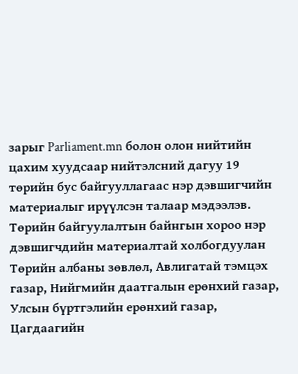зарыг Parliament.mn болон олон нийтийн цахим хуудсаар нийтэлсний дагуу 19 төрийн бус байгууллагаас нэр дэвшигчийн материалыг ирүүлсэн талаар мэдээлэв.
Төрийн байгуулалтын байнгын хороо нэр дэвшигчдийн материалтай холбогдуулан Төрийн албаны зөвлөл, Авлигатай тэмцэх газар, Нийгмийн даатгалын ерөнхий газар, Улсын бүртгэлийн ерөнхий газар, Цагдаагийн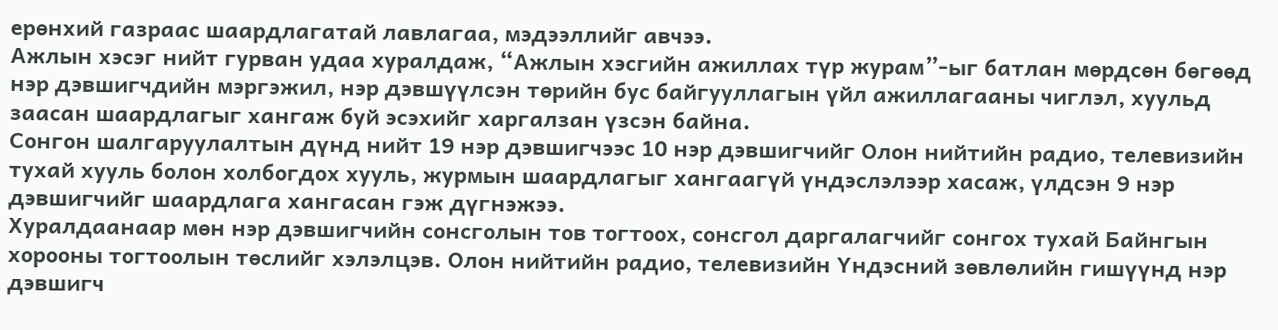ерөнхий газраас шаардлагатай лавлагаа, мэдээллийг авчээ.
Ажлын хэсэг нийт гурван удаа хуралдаж, “Ажлын хэсгийн ажиллах түр журам”-ыг батлан мөрдсөн бөгөөд нэр дэвшигчдийн мэргэжил, нэр дэвшүүлсэн төрийн бус байгууллагын үйл ажиллагааны чиглэл, хуульд заасан шаардлагыг хангаж буй эсэхийг харгалзан үзсэн байна.
Сонгон шалгаруулалтын дүнд нийт 19 нэр дэвшигчээс 10 нэр дэвшигчийг Олон нийтийн радио, телевизийн тухай хууль болон холбогдох хууль, журмын шаардлагыг хангаагүй үндэслэлээр хасаж, үлдсэн 9 нэр дэвшигчийг шаардлага хангасан гэж дүгнэжээ.
Хуралдаанаар мөн нэр дэвшигчийн сонсголын тов тогтоох, сонсгол даргалагчийг сонгох тухай Байнгын хорооны тогтоолын төслийг хэлэлцэв. Олон нийтийн радио, телевизийн Үндэсний зөвлөлийн гишүүнд нэр дэвшигч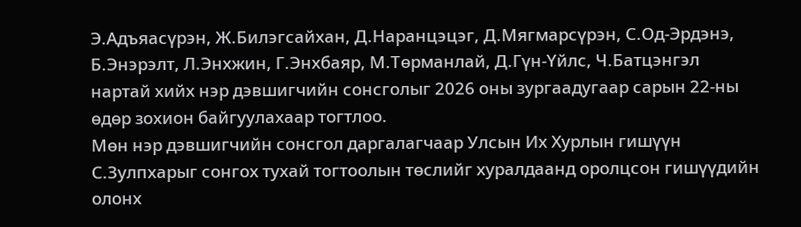Э.Адъяасүрэн, Ж.Билэгсайхан, Д.Наранцэцэг, Д.Мягмарсүрэн, С.Од-Эрдэнэ, Б.Энэрэлт, Л.Энхжин, Г.Энхбаяр, М.Төрманлай, Д.Гүн-Үйлс, Ч.Батцэнгэл нартай хийх нэр дэвшигчийн сонсголыг 2026 оны зургаадугаар сарын 22-ны өдөр зохион байгуулахаар тогтлоо.
Мөн нэр дэвшигчийн сонсгол даргалагчаар Улсын Их Хурлын гишүүн С.Зулпхарыг сонгох тухай тогтоолын төслийг хуралдаанд оролцсон гишүүдийн олонх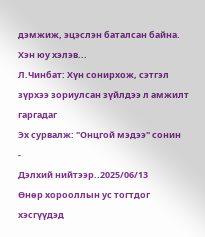дэмжиж, эцэслэн баталсан байна.
Хэн юу хэлэв...
Л.Чинбат: Хүн сонирхож, сэтгэл зүрхээ зориулсан зүйлдээ л амжилт гаргадаг
Эх сурвалж: "Онцгой мэдээ" сонин
-
Дэлхий нийтээр..2025/06/13
Өнөр хорооллын ус тогтдог хэсгүүдэд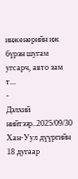инженерийн иж бүрэн шугам угсарч, авто зам т...
-
Дэлхий нийтээр..2025/09/30
Хан-Уул дүүргийн 18 дугаар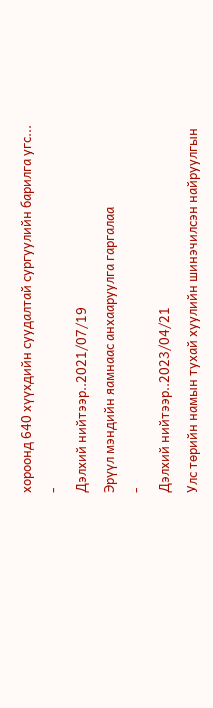хороонд 640 хүүхдийн суудалтай сургуулийн барилга угс...
-
Дэлхий нийтээр..2021/07/19
Эрүүл мэндийн яамнаас анхааруулга гаргалаа
-
Дэлхий нийтээр..2023/04/21
Улс төрийн намын тухай хуулийн шинэчилсэн найруулгын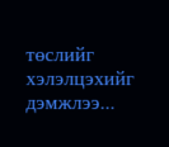төслийг хэлэлцэхийг дэмжлээ...